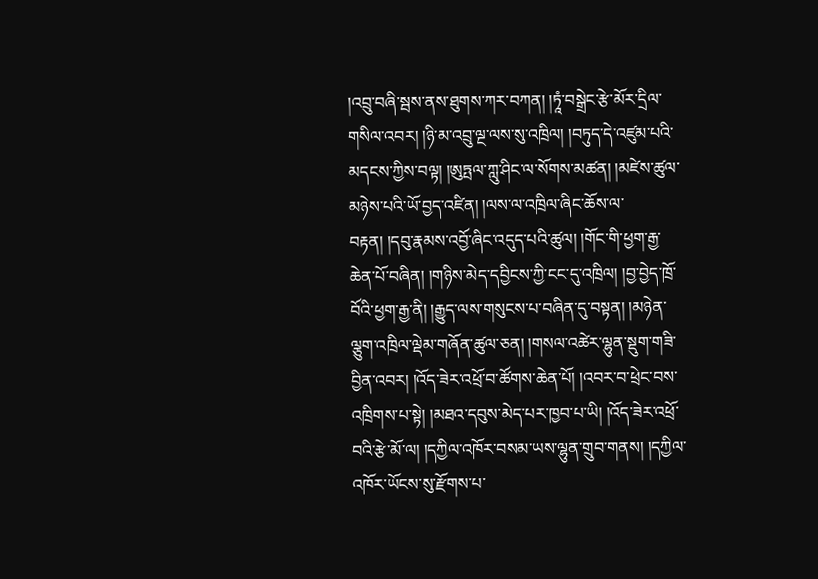།འབྲུ་བཞི་སྦས་ནས་ཐུགས་ཀར་བཀན། །ཏཱཾ་བསྒྲེང་རྩེ་མོར་དྲིལ་གསིལ་འབར། །ཉི་མ་འབྲུ་ལྔ་ལས་སུ་འཁྲིལ། །བཏུད་དེ་འཛུམ་པའི་མདངས་ཀྱིས་བལྟ། །ཨུཏྤལ་ཀླུ་ཤིང་ལ་སོགས་མཚན། །མཛེས་ཚུལ་མཉེས་པའི་ཡོ་བྱད་འཛིན། །ལས་ལ་འཁྲིལ་ཞིང་ཆོས་ལ་བརྟན། །དབུ་རྣམས་འབྱོ་ཞིང་འདུད་པའི་ཚུལ། །གོང་གི་ཕྱག་རྒྱ་ཆེན་པོ་བཞིན། །གཉིས་མེད་དབྱིངས་ཀྱི་ངང་དུ་འཁྲིལ། །བྱ་བྱེད་ཁྲོ་བོའི་ཕྱག་རྒྱ་ནི། །རྒྱུད་ལས་གསུངས་པ་བཞིན་དུ་བསྟན། །མཉེན་ལྕུག་འཁྲིལ་ལྡེམ་གཞོན་ཚུལ་ཅན། །གསལ་འཚེར་ལྷུན་སྡུག་གཟི་བྱིན་འབར། །འོད་ཟེར་འཕྲོ་བ་ཚོགས་ཆེན་པོ། །འབར་བ་ཕྲེང་བས་འཁྲིགས་པ་སྟེ། །མཐའ་དབུས་མེད་པར་ཁྱབ་པ་ཡི། །འོད་ཟེར་འཕྲོ་བའི་རྩེ་མོ་ལ། །དཀྱིལ་འཁོར་བསམ་ཡས་ལྷུན་གྲུབ་གནས། །དཀྱིལ་འཁོར་ཡོངས་སུ་རྫོགས་པ་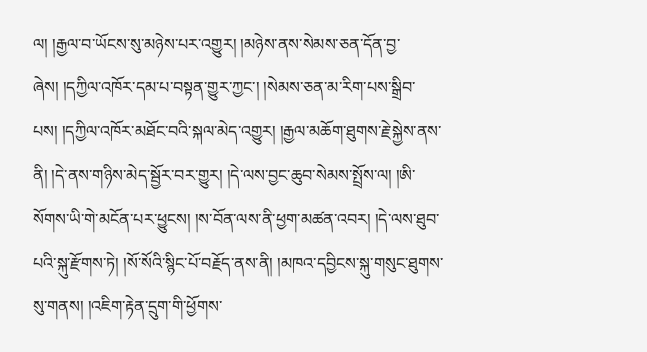ལ། །རྒྱལ་བ་ཡོངས་སུ་མཉེས་པར་འགྱུར། །མཉེས་ནས་སེམས་ཅན་དོན་བྱ་ཞེས། །དཀྱིལ་འཁོར་དམ་པ་བསྟན་གྱུར་ཀྱང་། །སེམས་ཅན་མ་རིག་པས་སྒྲིབ་པས། །དཀྱིལ་འཁོར་མཐོང་བའི་སྐལ་མེད་འགྱུར། །རྒྱལ་མཆོག་ཐུགས་རྗེ་སྐྱེས་ནས་ནི། །དེ་ནས་གཉིས་མེད་སྦྱོར་བར་གྱུར། །དེ་ལས་བྱང་ཆུབ་སེམས་སྤྲོས་ལ། །ཨི་སོགས་ཡི་གེ་མངོན་པར་ཕྱུངས། །ས་བོན་ལས་ནི་ཕྱག་མཚན་འབར། །དེ་ལས་ཐུབ་པའི་སྐུ་རྫོགས་ཏེ། །སོ་སོའི་སྙིང་པོ་བརྗོད་ནས་ནི། །མཁའ་དབྱིངས་སྐུ་གསུང་ཐུགས་སུ་གནས། །འཇིག་རྟེན་དྲུག་གི་ཕྱོགས་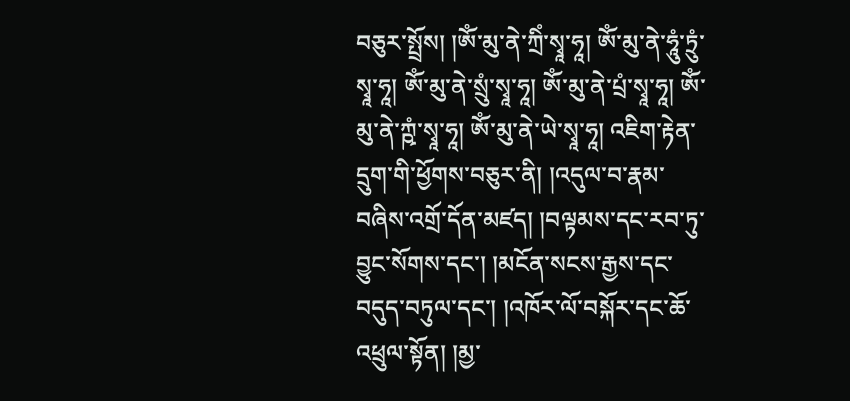བཅུར་སྤྲོས། །ༀ་མུ་ནེ་ཀྲིཾ་སྭཱ་ཧཱ། ༀ་མུ་ནེ་ཧཱུཾ་ཏྲུཾ་སྭཱ་ཧཱ། ༀ་མུ་ནེ་སྲུཾ་སྭཱ་ཧཱ། ༀ་མུ་ནེ་པྲཾ་སྭཱ་ཧཱ། ༀ་མུ་ནེ་ཀྵཾ་སྭཱ་ཧཱ། ༀ་མུ་ནེ་ཡེ་སྭཱ་ཧཱ། འཇིག་རྟེན་དྲུག་གི་ཕྱོགས་བཅུར་ནི། །འདུལ་བ་རྣམ་བཞིས་འགྲོ་དོན་མཛད། །བལྟམས་དང་རབ་ཏུ་བྱུང་སོགས་དང་། །མངོན་སངས་རྒྱས་དང་བདུད་བཏུལ་དང་། །འཁོར་ལོ་བསྐོར་དང་ཆོ་འཕྲུལ་སྟོན། །མྱ་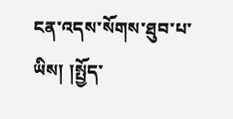ངན་འདས་སོགས་ཐུབ་པ་ཡིས། །སྤྱོད་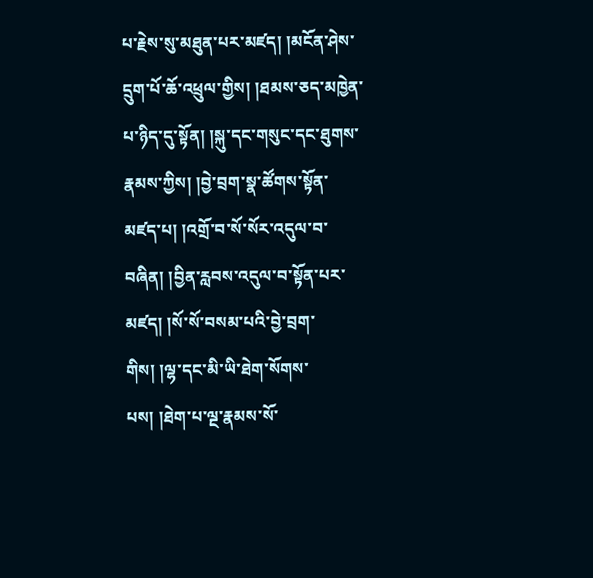པ་རྗེས་སུ་མཐུན་པར་མཛད། །མངོན་ཤེས་དྲུག་པོ་ཆོ་འཕྲུལ་གྱིས། །ཐམས་ཅད་མཁྱེན་པ་ཉིད་དུ་སྟོན། །སྐུ་དང་གསུང་དང་ཐུགས་རྣམས་ཀྱིས། །བྱེ་བྲག་སྣ་ཚོགས་སྟོན་མཛད་པ། །འགྲོ་བ་སོ་སོར་འདུལ་བ་བཞིན། །བྱིན་རླབས་འདུལ་བ་སྟོན་པར་མཛད། །སོ་སོ་བསམ་པའི་བྱེ་བྲག་གིས། །ལྷ་དང་མི་ཡི་ཐེག་སོགས་པས། །ཐེག་པ་ལྔ་རྣམས་སོ་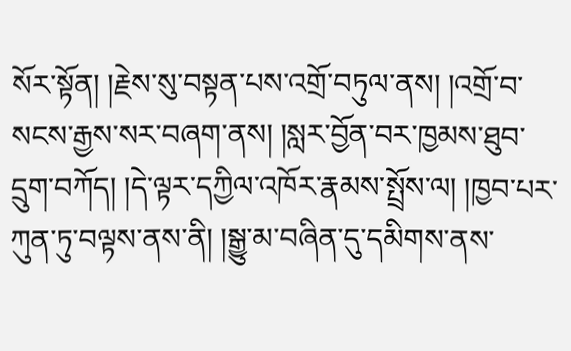སོར་སྟོན། །རྗེས་སུ་བསྟན་པས་འགྲོ་བཏུལ་ནས། །འགྲོ་བ་སངས་རྒྱས་སར་བཞག་ནས། །སླར་བྱོན་བར་ཁྱམས་ཐུབ་དྲུག་བཀོད། །དེ་ལྟར་དཀྱིལ་འཁོར་རྣམས་སྤྲོས་ལ། །ཁྱབ་པར་ཀུན་ཏུ་བལྟས་ནས་ནི། །སྒྱུ་མ་བཞིན་དུ་དམིགས་ནས་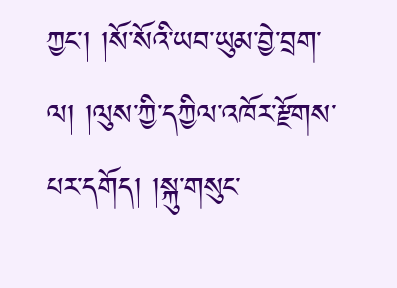ཀྱང་། །སོ་སོའི་ཡབ་ཡུམ་བྱེ་བྲག་ལ། །ལུས་ཀྱི་དཀྱིལ་འཁོར་རྫོགས་པར་དགོད། །སྐུ་གསུང་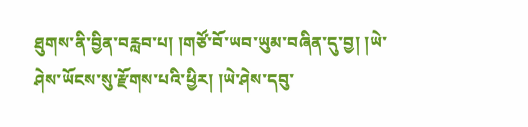ཐུགས་ནི་བྱིན་བརླབ་པ། །གཙོ་བོ་ཡབ་ཡུམ་བཞིན་དུ་བྱ། །ཡེ་ཤེས་ཡོངས་སུ་རྫོགས་པའི་ཕྱིར། །ཡེ་ཤེས་དབུ་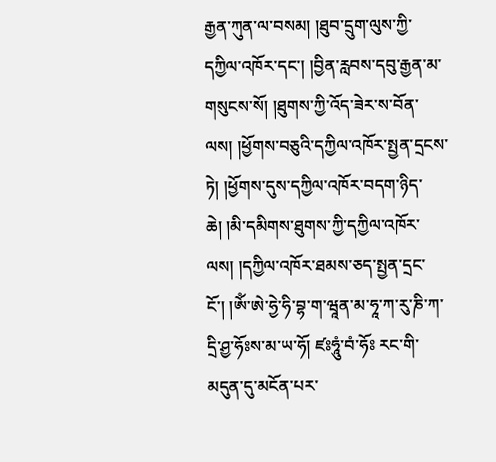རྒྱན་ཀུན་ལ་བསམ། །ཐུབ་དྲུག་ལུས་ཀྱི་དཀྱིལ་འཁོར་དང་། །བྱིན་རླབས་དབུ་རྒྱན་མ་གསུངས་སོ། །ཐུགས་ཀྱི་འོད་ཟེར་ས་བོན་ལས། །ཕྱོགས་བཅུའི་དཀྱིལ་འཁོར་སྤྱན་དྲངས་ཏེ། །ཕྱོགས་དུས་དཀྱིལ་འཁོར་བདག་ཉིད་ཆེ། །མི་དམིགས་ཐུགས་ཀྱི་དཀྱིལ་འཁོར་ལས། །དཀྱིལ་འཁོར་ཐམས་ཅད་སྤྱན་དྲང་ངོ་། །ༀ་ཨེ་ཧྱེ་ཧི་བྷ་ག་ཝཱན་མ་ཧཱ་ཀ་རུ་ཎི་ཀ་དྲི་ཤྱ་ཧོཿས་མ་ཡ་ཧོ། ཛཿཧཱུཾ་བཾ་ཧོཿ རང་གི་མདུན་དུ་མངོན་པར་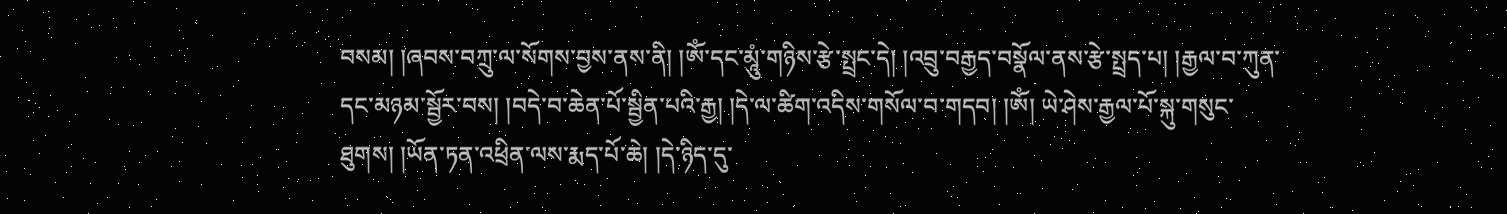བསམ། །ཞབས་བཀྲུ་ལ་སོགས་བྱས་ནས་ནི། །ༀ་དང་མཱུཾ་གཉིས་རྩེ་སྤྲང་དེ། །འབྲུ་བརྒྱད་བསྣོལ་ནས་རྩེ་སྤྲད་པ། །རྒྱལ་བ་ཀུན་དང་མཉམ་སྦྱོར་བས། །བདེ་བ་ཆེན་པོ་སྦྱིན་པའི་རྒྱ། །དེ་ལ་ཚིག་འདིས་གསོལ་བ་གདབ། །ༀ། ཡེ་ཤེས་རྒྱལ་པོ་སྐུ་གསུང་ཐུགས། །ཡོན་ཏན་འཕྲིན་ལས་རྨད་པོ་ཆེ། །དེ་ཉིད་དུ་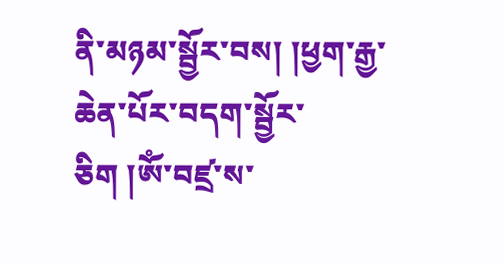ནི་མཉམ་སྦྱོར་བས། །ཕྱག་རྒྱ་ཆེན་པོར་བདག་སྦྱོར་ཅིག །ༀ་བཛྲ་ས་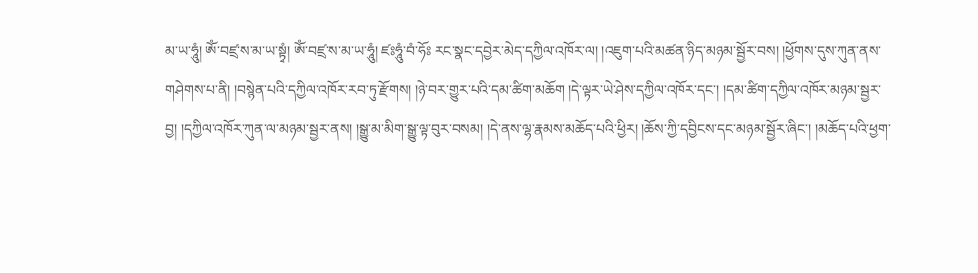མ་ཡ་ཧཱུཾ། ༀ་བཛྲ་ས་མ་ཡ་སྟྭཾ། ༀ་བཛྲ་ས་མ་ཡ་ཧཱུཾ། ཛཿཧཱུཾ་བཾ་ཧོཿ རང་སྣང་དབྱེར་མེད་དཀྱིལ་འཁོར་ལ། །འཇུག་པའི་མཚན་ཉིད་མཉམ་སྦྱོར་བས། །ཕྱོགས་དུས་ཀུན་ནས་གཤེགས་པ་ནི། །བསྙེན་པའི་དཀྱིལ་འཁོར་རབ་ཏུ་རྫོགས། །ཉེ་བར་གྱུར་པའི་དམ་ཚིག་མཆོག །དེ་ལྟར་ཡེ་ཤེས་དཀྱིལ་འཁོར་དང་། །དམ་ཚིག་དཀྱིལ་འཁོར་མཉམ་སྦྱར་བྱ། །དཀྱིལ་འཁོར་ཀུན་ལ་མཉམ་སྦྱར་ནས། །སྒྱུ་མ་མིག་སྒྱུ་ལྟ་བུར་བསམ། །དེ་ནས་ལྷ་རྣམས་མཆོད་པའི་ཕྱིར། །ཆོས་ཀྱི་དབྱིངས་དང་མཉམ་སྦྱོར་ཞིང་། །མཆོད་པའི་ཕྱག་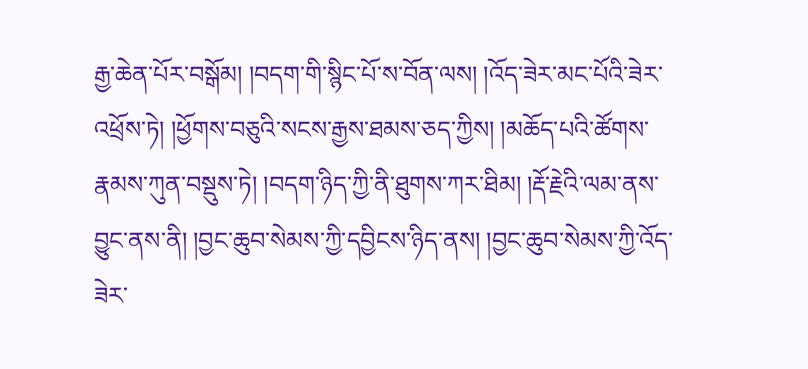རྒྱ་ཆེན་པོར་བསྒོམ། །བདག་གི་སྙིང་པོ་ས་བོན་ལས། །འོད་ཟེར་མང་པོའི་ཟེར་འཕྲོས་ཏེ། །ཕྱོགས་བཅུའི་སངས་རྒྱས་ཐམས་ཅད་ཀྱིས། །མཆོད་པའི་ཚོགས་རྣམས་ཀུན་བསྡུས་ཏེ། །བདག་ཉིད་ཀྱི་ནི་ཐུགས་ཀར་ཐིམ། །རྡོ་རྗེའི་ལམ་ནས་བྱུང་ནས་ནི། །བྱང་ཆུབ་སེམས་ཀྱི་དབྱིངས་ཉིད་ནས། །བྱང་ཆུབ་སེམས་ཀྱི་འོད་ཟེར་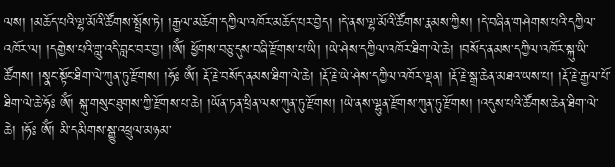ལས། །མཆོད་པའི་ལྷ་མོའི་ཚོགས་སྤྲོས་ཏེ། །རྒྱལ་མཆོག་དཀྱིལ་འཁོར་མཆོད་པར་བྱེད། །དེ་ནས་ལྷ་མོའི་ཚོགས་རྣམས་ཀྱིས། །དེ་བཞིན་གཤེགས་པའི་དཀྱིལ་འཁོར་ལ། །དགྱེས་པའི་གླུ་འདི་བླང་བར་བྱ། །ༀ། ཕྱོགས་བཅུ་དུས་བཞི་རྫོགས་པ་ཡི། །ཡེ་ཤེས་དཀྱིལ་འཁོར་ཐིག་ལེ་ཆེ། །བསོད་ནམས་དཀྱིལ་འཁོར་སྐུ་ཡི་ཚོགས། །སྣང་སྟོང་ཐིག་ལེ་ཀུན་ཏུ་རྫོགས། །ཧོཿ ༀ། རྡོ་རྗེ་བསོད་ནམས་ཐིག་ལེ་ཆེ། །རྡོ་རྗེ་ཡེ་ཤེས་དཀྱིལ་འཁོར་ལྡན། །རྡོ་རྗེ་སྒྲ་ཆེན་མཐའ་ཡས་པ། །རྡོ་རྗེ་རྒྱལ་པོ་ཐིག་ལེ་ཆེ་ཧོཿ ༀ། སྐུ་གསུང་ཐུགས་ཀྱི་རྫོགས་པ་ཆེ། །ཡོན་ཏན་ཕྲིན་ལས་ཀུན་ཏུ་རྫོགས། །ཡེ་ནས་ལྷུན་རྫོགས་ཀུན་ཏུ་རྫོགས། །འདུས་པའི་ཚོགས་ཆེན་ཐིག་ལེ་ཆེ། །ཧོཿ ༀ། མི་དམིགས་སྒྱུ་འཕྲུལ་མཉམ་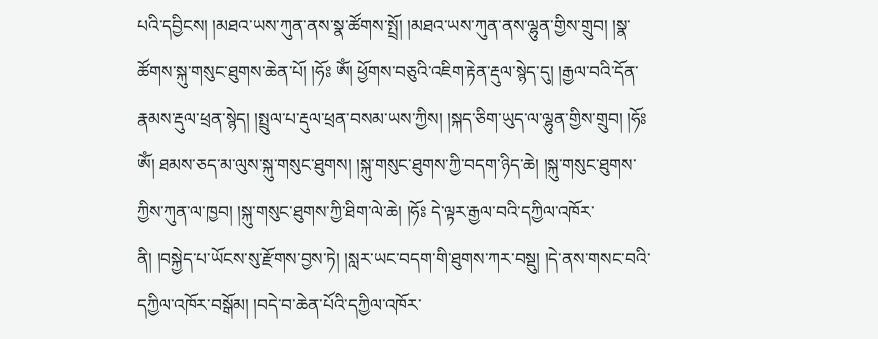པའི་དབྱིངས། །མཐའ་ཡས་ཀུན་ནས་སྣ་ཚོགས་སྤྲོ། །མཐའ་ཡས་ཀུན་ནས་ལྷུན་གྱིས་གྲུབ། །སྣ་ཚོགས་སྐུ་གསུང་ཐུགས་ཆེན་པོ། །ཧོཿ ༀ། ཕྱོགས་བཅུའི་འཇིག་རྟེན་རྡུལ་སྙེད་དུ། །རྒྱལ་བའི་དོན་རྣམས་རྡུལ་ཕྲན་སྙེད། །སྤྲུལ་པ་རྡུལ་ཕྲན་བསམ་ཡས་ཀྱིས། །སྐད་ཅིག་ཡུད་ལ་ལྷུན་གྱིས་གྲུབ། །ཧོཿ ༀ། ཐམས་ཅད་མ་ལུས་སྐུ་གསུང་ཐུགས། །སྐུ་གསུང་ཐུགས་ཀྱི་བདག་ཉིད་ཆེ། །སྐུ་གསུང་ཐུགས་ཀྱིས་ཀུན་ལ་ཁྱབ། །སྐུ་གསུང་ཐུགས་ཀྱི་ཐིག་ལེ་ཆེ། །ཧོཿ དེ་ལྟར་རྒྱལ་བའི་དཀྱིལ་འཁོར་ནི། །བསྐྱེད་པ་ཡོངས་སུ་རྫོགས་བྱས་ཏེ། །སླར་ཡང་བདག་གི་ཐུགས་ཀར་བསྡུ། །དེ་ནས་གསང་བའི་དཀྱིལ་འཁོར་བསྒོམ། །བདེ་བ་ཆེན་པོའི་དཀྱིལ་འཁོར་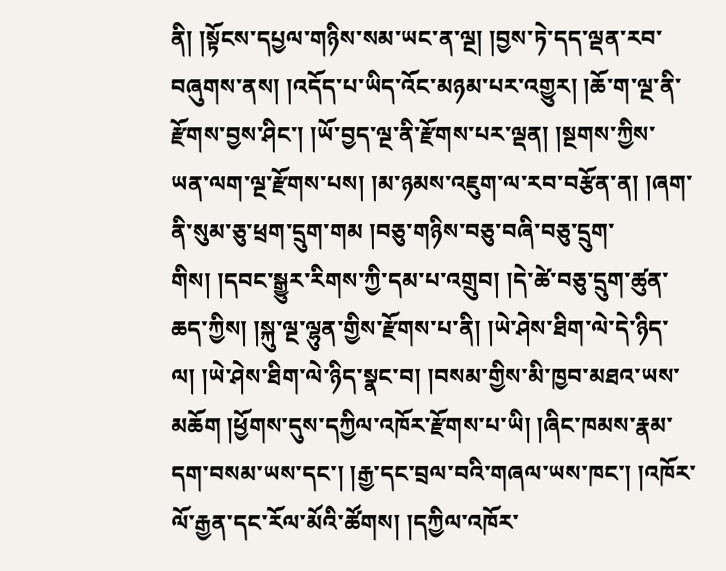ནི། །སྟོངས་དཔྱལ་གཉིས་སམ་ཡང་ན་ལྔ། །བྱས་ཏེ་དད་ལྡན་རབ་བཞུགས་ནས། །འདོད་པ་ཡིད་འོང་མཉམ་པར་འགྱུར། །ཆོ་ག་ལྔ་ནི་རྫོགས་བྱས་ཤིང་། །ཡོ་བྱད་ལྔ་ནི་རྫོགས་པར་ལྡན། །སྔགས་ཀྱིས་ཡན་ལག་ལྔ་རྫོགས་པས། །མ་ཉམས་འཇུག་ལ་རབ་བརྩོན་ན། །ཞག་ནི་སུམ་ཅུ་ཕྲག་དྲུག་གམ །བཅུ་གཉིས་བཅུ་བཞི་བཅུ་དྲུག་གིས། །དབང་སྒྱུར་རིགས་ཀྱི་དམ་པ་འགྲུབ། །དེ་ཚེ་བཅུ་དྲུག་ཚུན་ཆད་ཀྱིས། །སྐུ་ལྔ་ལྷུན་གྱིས་རྫོགས་པ་ནི། །ཡེ་ཤེས་ཐིག་ལེ་དེ་ཉིད་ལ། །ཡེ་ཤེས་ཐིག་ལེ་ཉིད་སྣང་བ། །བསམ་གྱིས་མི་ཁྱབ་མཐའ་ཡས་མཆོག །ཕྱོགས་དུས་དཀྱིལ་འཁོར་རྫོགས་པ་ཡི། །ཞིང་ཁམས་རྣམ་དག་བསམ་ཡས་དང་། །རྒྱ་དང་བྲལ་བའི་གཞལ་ཡས་ཁང་། །འཁོར་ལོ་རྒྱན་དང་རོལ་མོའི་ཚོགས། །དཀྱིལ་འཁོར་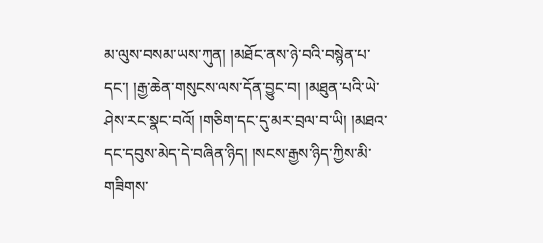མ་ལུས་བསམ་ཡས་ཀུན། །མཐོང་ནས་ཉེ་བའི་བསྙེན་པ་དང་། །རྒྱ་ཆེན་གསུངས་ལས་དོན་བྱུང་བ། །མཐུན་པའི་ཡེ་ཤེས་རང་སྣང་བའོ། །གཅིག་དང་དུ་མར་བྲལ་བ་ཡི། །མཐའ་དང་དབུས་མེད་དེ་བཞིན་ཉིད། །སངས་རྒྱས་ཉིད་ཀྱིས་མི་གཟིགས་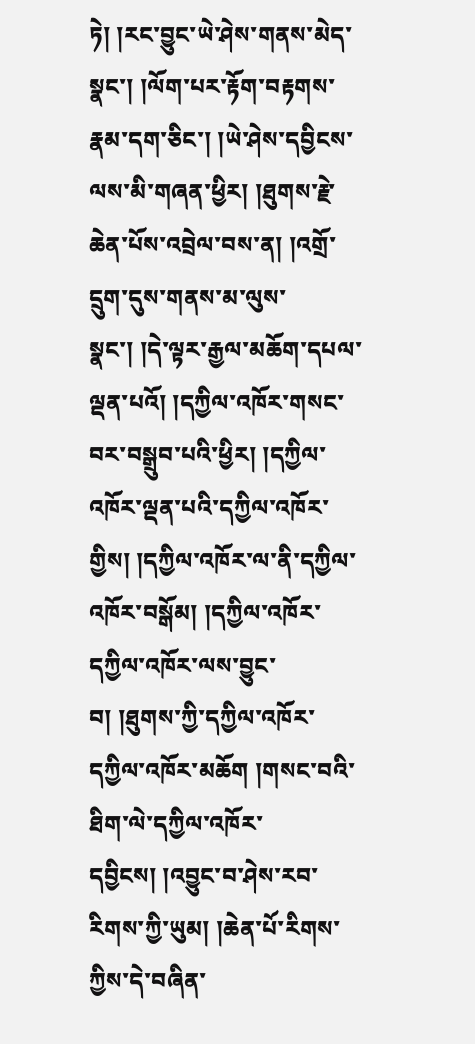ཏེ། །རང་བྱུང་ཡེ་ཤེས་གནས་མེད་སྣང་། །ལོག་པར་རྟོག་བརྟགས་རྣམ་དག་ཅིང་། །ཡེ་ཤེས་དབྱིངས་ལས་མི་གཞན་ཕྱིར། །ཐུགས་རྗེ་ཆེན་པོས་འབྲེལ་བས་ན། །འགྲོ་དྲུག་དུས་གནས་མ་ལུས་སྣང་། །དེ་ལྟར་རྒྱལ་མཆོག་དཔལ་ལྡན་པའོ། །དཀྱིལ་འཁོར་གསང་བར་བསྒྲུབ་པའི་ཕྱིར། །དཀྱིལ་འཁོར་ལྡན་པའི་དཀྱིལ་འཁོར་གྱིས། །དཀྱིལ་འཁོར་ལ་ནི་དཀྱིལ་འཁོར་བསྒོམ། །དཀྱིལ་འཁོར་དཀྱིལ་འཁོར་ལས་བྱུང་བ། །ཐུགས་ཀྱི་དཀྱིལ་འཁོར་དཀྱིལ་འཁོར་མཆོག །གསང་བའི་ཐིག་ལེ་དཀྱིལ་འཁོར་དབྱིངས། །འབྱུང་བ་ཤེས་རབ་རིགས་ཀྱི་ཡུམ། །ཆེན་པོ་རིགས་ཀྱིས་དེ་བཞིན་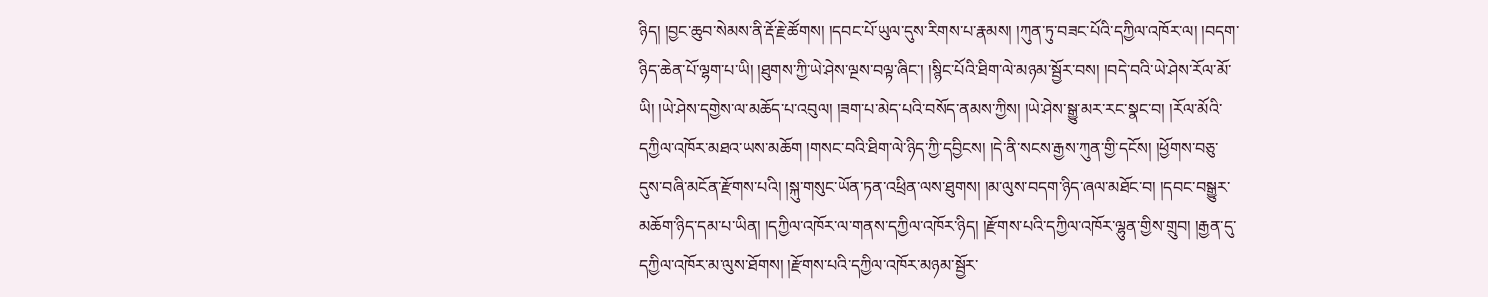ཉིད། །བྱང་ཆུབ་སེམས་ནི་རྡོ་རྗེ་ཚོགས། །དབང་པོ་ཡུལ་དུས་རིགས་པ་རྣམས། །ཀུན་ཏུ་བཟང་པོའི་དཀྱིལ་འཁོར་ལ། །བདག་ཉིད་ཆེན་པོ་ལྷག་པ་ཡི། །ཐུགས་ཀྱི་ཡེ་ཤེས་ལྔས་བལྟ་ཞིང་། །སྙིང་པོའི་ཐིག་ལེ་མཉམ་སྦྱོར་བས། །བདེ་བའི་ཡེ་ཤེས་རོལ་མོ་ཡི། །ཡེ་ཤེས་དགྱེས་ལ་མཆོད་པ་འབུལ། །ཟག་པ་མེད་པའི་བསོད་ནམས་ཀྱིས། །ཡེ་ཤེས་སྒྱུ་མར་རང་སྣང་བ། །རོལ་མོའི་དཀྱིལ་འཁོར་མཐའ་ཡས་མཆོག །གསང་བའི་ཐིག་ལེ་ཉིད་ཀྱི་དབྱིངས། །དེ་ནི་སངས་རྒྱས་ཀུན་གྱི་དངོས། །ཕྱོགས་བཅུ་དུས་བཞི་མངོན་རྫོགས་པའི། །སྐུ་གསུང་ཡོན་ཏན་འཕྲིན་ལས་ཐུགས། །མ་ལུས་བདག་ཉིད་ཞལ་མཐོང་བ། །དབང་བསྒྱུར་མཆོག་ཉིད་དམ་པ་ཡིན། །དཀྱིལ་འཁོར་ལ་གནས་དཀྱིལ་འཁོར་ཉིད། །རྫོགས་པའི་དཀྱིལ་འཁོར་ལྷུན་གྱིས་གྲུབ། །རྒྱན་དུ་དཀྱིལ་འཁོར་མ་ལུས་ཐོགས། །རྫོགས་པའི་དཀྱིལ་འཁོར་མཉམ་སྦྱོར་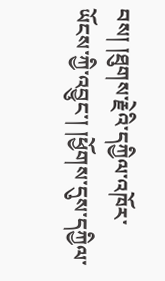བས། །ཐུགས་རྗེའི་དཀྱིལ་འཁོར་ཡོངས་ཀྱི་འབྱུང་། །ཕྱོགས་དུས་དཀྱིལ་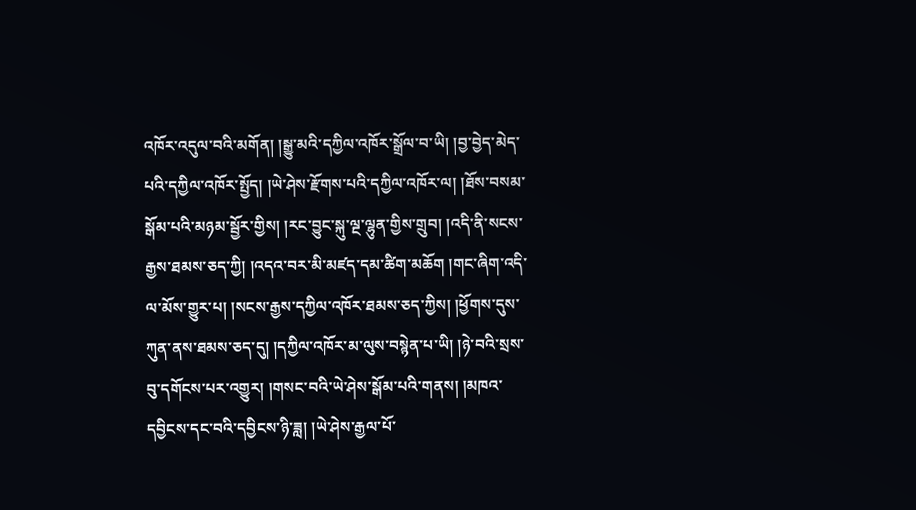འཁོར་འདུལ་བའི་མགོན། །སྒྱུ་མའི་དཀྱིལ་འཁོར་སྒྲོལ་བ་ཡི། །བྱ་བྱེད་མེད་པའི་དཀྱིལ་འཁོར་སྤྱོད། །ཡེ་ཤེས་རྫོགས་པའི་དཀྱིལ་འཁོར་ལ། །ཐོས་བསམ་སྒོམ་པའི་མཉམ་སྦྱོར་གྱིས། །རང་བྱུང་སྐུ་ལྔ་ལྷུན་གྱིས་གྲུབ། །འདི་ནི་སངས་རྒྱས་ཐམས་ཅད་ཀྱི། །འདའ་བར་མི་མཛད་དམ་ཚིག་མཆོག །གང་ཞིག་འདི་ལ་མོས་གྱུར་པ། །སངས་རྒྱས་དཀྱིལ་འཁོར་ཐམས་ཅད་ཀྱིས། །ཕྱོགས་དུས་ཀུན་ནས་ཐམས་ཅད་དུ། །དཀྱིལ་འཁོར་མ་ལུས་བསྙེན་པ་ཡི། །ཉེ་བའི་སྲས་བུ་དགོངས་པར་འགྱུར། །གསང་བའི་ཡེ་ཤེས་སྒོམ་པའི་གནས། །མཁའ་དབྱིངས་དང་བའི་དབྱིངས་ཉི་ཟླ། །ཡེ་ཤེས་རྒྱལ་པོ་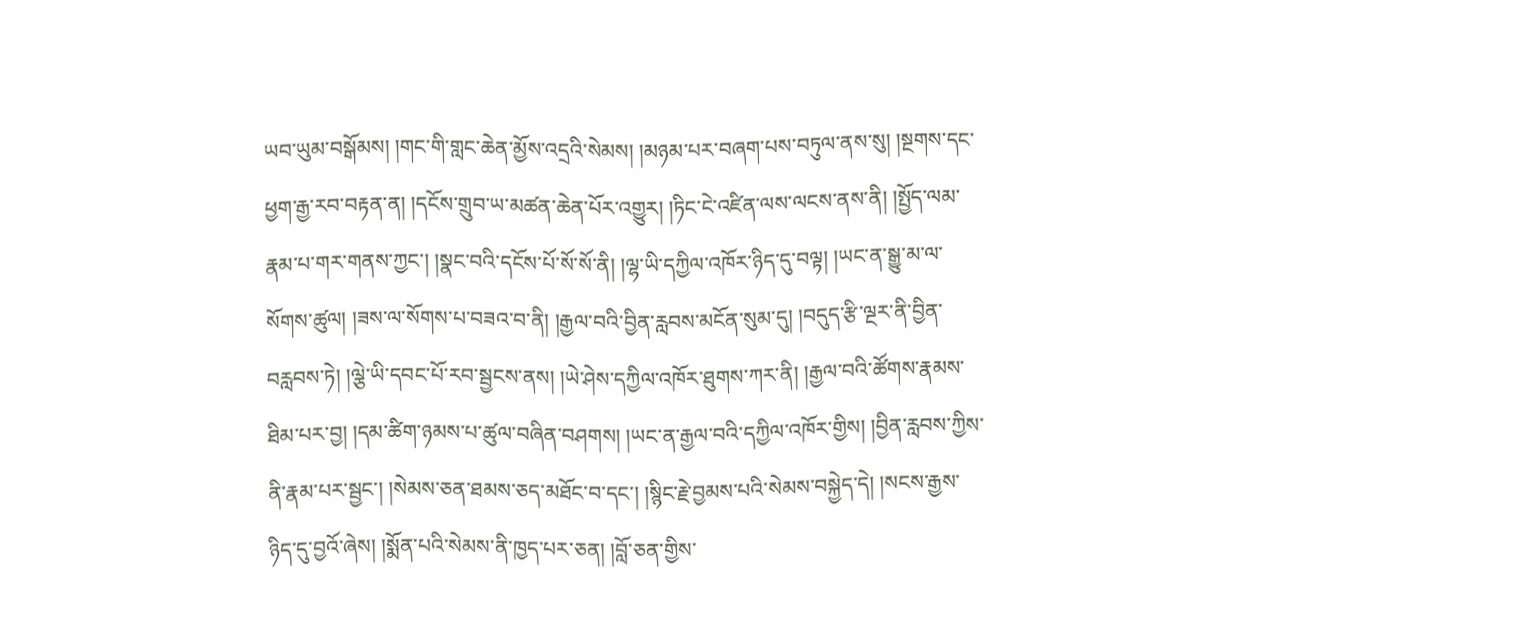ཡབ་ཡུམ་བསྒོམས། །གང་གི་གླང་ཆེན་མྱོས་འདྲའི་སེམས། །མཉམ་པར་བཞག་པས་བཏུལ་ནས་སུ། །སྔགས་དང་ཕྱག་རྒྱ་རབ་བརྟན་ན། །དངོས་གྲུབ་ཡ་མཚན་ཆེན་པོར་འགྱུར། །ཏིང་ངེ་འཛིན་ལས་ལངས་ནས་ནི། །སྤྱོད་ལམ་རྣམ་པ་གར་གནས་ཀྱང་། །སྣང་བའི་དངོས་པོ་སོ་སོ་ནི། །ལྷ་ཡི་དཀྱིལ་འཁོར་ཉིད་དུ་བལྟ། །ཡང་ན་སྒྱུ་མ་ལ་སོགས་ཚུལ། །ཟས་ལ་སོགས་པ་བཟའ་བ་ནི། །རྒྱལ་བའི་བྱིན་རླབས་མངོན་སུམ་དུ། །བདུད་རྩི་ལྔར་ནི་བྱིན་བརླབས་ཏེ། །ལྕེ་ཡི་དབང་པོ་རབ་སྦྱངས་ནས། །ཡེ་ཤེས་དཀྱིལ་འཁོར་ཐུགས་ཀར་ནི། །རྒྱལ་བའི་ཚོགས་རྣམས་ཐིམ་པར་བྱ། །དམ་ཚིག་ཉམས་པ་ཚུལ་བཞིན་བཤགས། །ཡང་ན་རྒྱལ་བའི་དཀྱིལ་འཁོར་གྱིས། །བྱིན་རླབས་ཀྱིས་ནི་རྣམ་པར་སྦྱང་། །སེམས་ཅན་ཐམས་ཅད་མཐོང་བ་དང་། །སྙིང་རྗེ་བྱམས་པའི་སེམས་བསྐྱེད་དེ། །སངས་རྒྱས་ཉིད་དུ་བྱའོ་ཞེས། །སྨོན་པའི་སེམས་ནི་ཁྱད་པར་ཅན། །བློ་ཅན་གྱིས་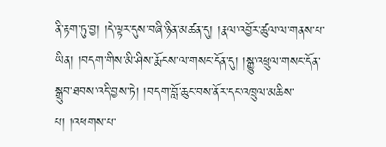ནི་རྟག་ཏུ་བྱ། །དེ་ལྟར་དུས་བཞི་ཉིན་མཚན་དུ། །རྣལ་འབྱོར་ཚུལ་ལ་གནས་པ་ཡིན། །བདག་གིས་མི་ཤིས་རྨོངས་ལ་གསང་དོན་དུ། །སྒྱུ་འཕྲུལ་གསང་དོན་སྒྲུབ་ཐབས་འདི་བྱས་ཏེ། །བདག་བློ་ཆུང་བས་ནོར་དང་འཁྲུལ་མཆིས་པ། །འཕགས་པ་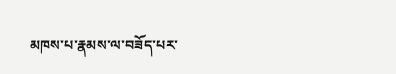མཁས་པ་རྣམས་ལ་བཟོད་པར་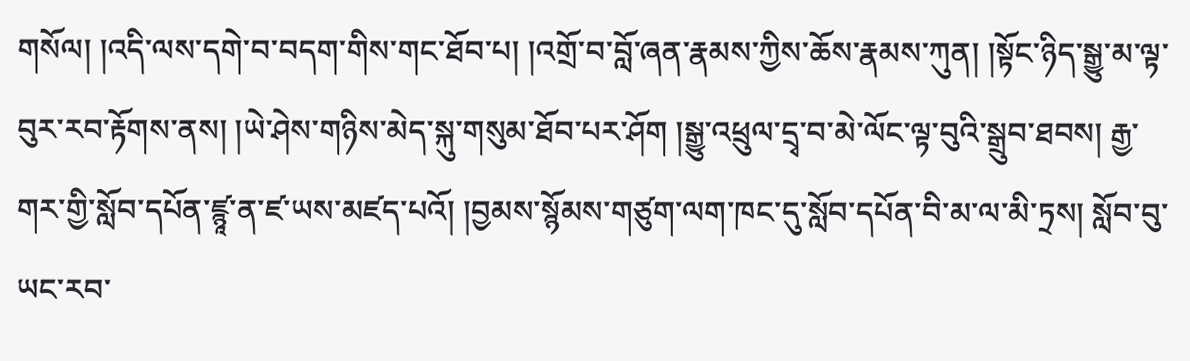གསོལ། །འདི་ལས་དགེ་བ་བདག་གིས་གང་ཐོབ་པ། །འགྲོ་བ་བློ་ཞན་རྣམས་ཀྱིས་ཆོས་རྣམས་ཀུན། །སྟོང་ཉིད་སྒྱུ་མ་ལྟ་བུར་རབ་རྟོགས་ནས། །ཡེ་ཤེས་གཉིས་མེད་སྐུ་གསུམ་ཐོབ་པར་ཤོག །སྒྱུ་འཕྲུལ་དྲྭ་བ་མེ་ལོང་ལྟ་བུའི་སྒྲུབ་ཐབས། རྒྱ་གར་གྱི་སློབ་དཔོན་ཛྙཱ་ན་ཛ་ཡས་མཛད་པའོ། །བྱམས་སྙོམས་གཙུག་ལག་ཁང་དུ་སློབ་དཔོན་བི་མ་ལ་མི་ཏྲས། སློབ་བུ་ཡང་རབ་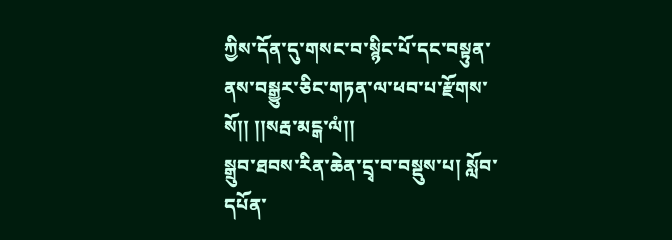ཀྱིས་དོན་དུ་གསང་བ་སྙིང་པོ་དང་བསྟུན་ནས་བསྒྱུར་ཅིང་གཏན་ལ་ཕབ་པ་རྫོགས་སོ།། །།སརྦ་མངྒ་ལཾ།།
སྒྲུབ་ཐབས་རིན་ཆེན་དྲྭ་བ་བསྡུས་པ། སློབ་དཔོན་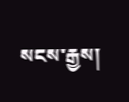སངས་རྒྱས།